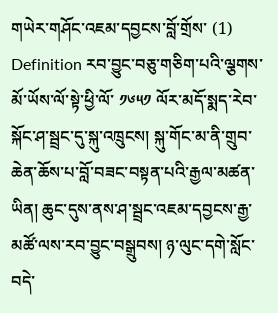གཡེར་གཤོང་འཇམ་དབྱངས་བློ་གྲོས་ (1)
Definition རབ་བྱུང་བཅུ་གཅིག་པའི་ལྕགས་མོ་ཡོས་ལོ་སྟེ་ཕྱི་ལོ་ ༡༦༥༡ ལོར་མདོ་སྨད་རེབ་སྐོང་ཤ་སྦྲང་དུ་སྐུ་འཁྲུངས། སྐུ་གོང་མ་ནི་གྲུབ་ཆེན་ཆོས་པ་བློ་བཟང་བསྟན་པའི་རྒྱལ་མཚན་ཡིན། ཆུང་དུས་ནས་ཤ་སྦྲང་འཇམ་དབྱངས་རྒྱ་མཚོ་ལས་རབ་བྱུང་བསྒྲུབས། ཉ་ལུང་དགེ་སློང་བདེ་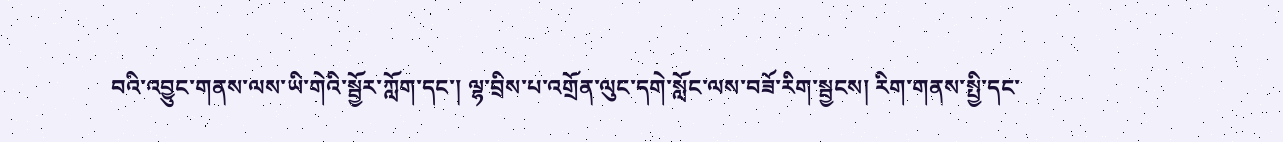བའི་འབྱུང་གནས་ལས་ཡི་གེའི་སྦྱོར་ཀློག་དང་། ལྷ་བྲིས་པ་འགྲོན་ལུང་དགེ་སློང་ལས་བཟོ་རིག་སྦྱངས། རིག་གནས་སྤྱི་དང་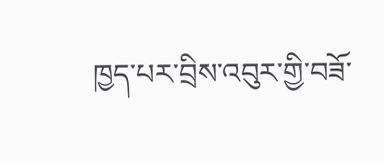ཁྱད་པར་བྲིས་འབུར་གྱི་བཟོ་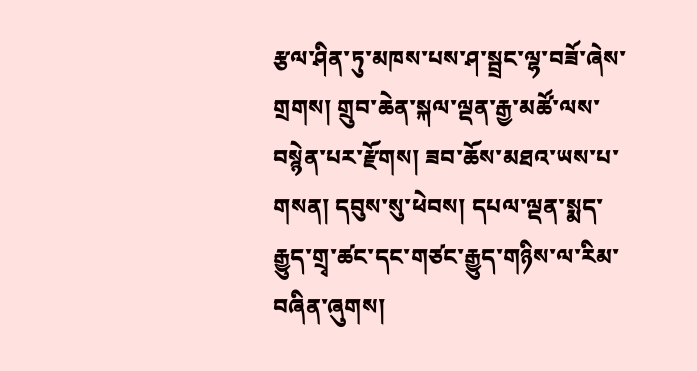རྩལ་ཤིན་ཏུ་མཁས་པས་ཤ་སྦྲང་ལྷ་བཟོ་ཞེས་གྲགས། གྲུབ་ཆེན་སྐལ་ལྡན་རྒྱ་མཚོ་ལས་བསྙེན་པར་རྫོགས། ཟབ་ཆོས་མཐའ་ཡས་པ་གསན། དབུས་སུ་ཕེབས། དཔལ་ལྡན་སྨད་རྒྱུད་གྲྭ་ཚང་དང་གཙང་རྒྱུད་གཉིས་ལ་རིམ་བཞིན་ཞུགས།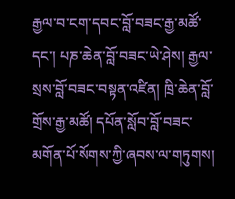རྒྱལ་བ་ངག་དབང་བློ་བཟང་རྒྱ་མཚོ་དང་། པཎ་ཆེན་བློ་བཟང་ཡེ་ཤེས། རྒྱལ་སྲས་བློ་བཟང་བསྟན་འཛིན། ཁྲི་ཆེན་བློ་གྲོས་རྒྱ་མཚོ། དཔོན་སློབ་བློ་བཟང་མགོན་པོ་སོགས་ཀྱི་ཞབས་ལ་གཏུགས།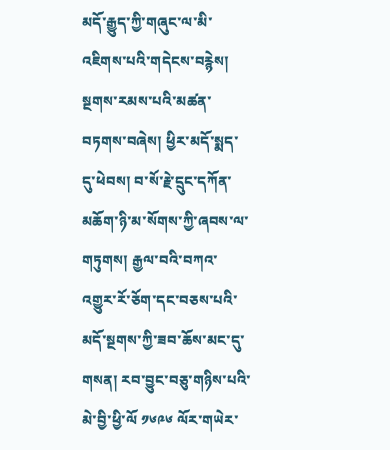མདོ་རྒྱུད་ཀྱི་གཞུང་ལ་མི་འཇིགས་པའི་གདེངས་བརྙེས། སྔགས་རམས་པའི་མཚན་བཏགས་བཞེས། ཕྱིར་མདོ་སྨད་དུ་ཕེབས། བ་སོ་རྗེ་དྲུང་དཀོན་མཆོག་ཉི་མ་སོགས་ཀྱི་ཞབས་ལ་གཏུགས། རྒྱལ་བའི་བཀའ་འགྱུར་རོ་ཅོག་དང་བཅས་པའི་མདོ་སྔགས་ཀྱི་ཟབ་ཆོས་མང་དུ་གསན། རབ་བྱུང་བཅུ་གཉིས་པའི་མེ་བྱི་ཕྱི་ལོ ༡༦༩༦ ལོར་གཡེར་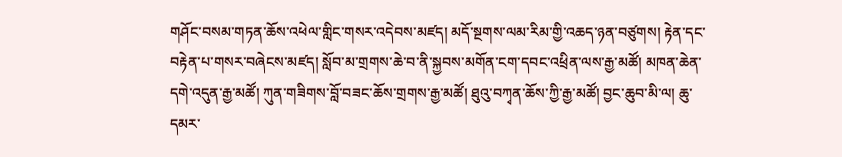གཤོང་བསམ་གཏན་ཆོས་འཕེལ་གླིང་གསར་འདེབས་མཛད། མདོ་སྔགས་ལམ་རིམ་གྱི་འཆད་ཉན་བཙུགས། རྟེན་དང་བརྟེན་པ་གསར་བཞེངས་མཛད། སློབ་མ་གྲགས་ཆེ་བ་ནི་སྐྱབས་མགོན་ངག་དབང་འཕྲིན་ལས་རྒྱ་མཚོ། མཁན་ཆེན་དགེ་འདུན་རྒྱ་མཚོ། ཀུན་གཟིགས་བློ་བཟང་ཆོས་གྲགས་རྒྱ་མཚོ། ཐུའུ་བཀྭན་ཆོས་ཀྱི་རྒྱ་མཚོ། བྱང་ཆུབ་མི་ལ། ཆུ་དམར་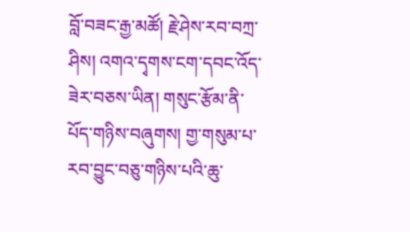བློ་བཟང་རྒྱ་མཚོ། རྗེ་ཤེས་རབ་བཀྲ་ཤིས། འགའ་དྭགས་ངག་དབང་འོད་ཟེར་བཅས་ཡིན། གསུང་རྩོམ་ནི་པོད་གཉིས་བཞུགས། གྱ་གསུམ་པ་རབ་བྱུང་བཅུ་གཉིས་པའི་ཆུ་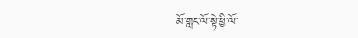མོ་གླང་ལོ་སྟེ་ཕྱི་ལོ་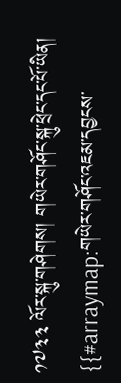༡༧༣༣ ལོར་སྐུ་གཤེགས། གཡེར་གཤོང་སྐུ་ཕྲེང་དང་པོ་ཡིན།
{{#arraymap:གཡེར་གཤོང་འཇམ་དབྱངས་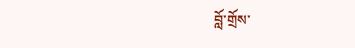བློ་གྲོས་